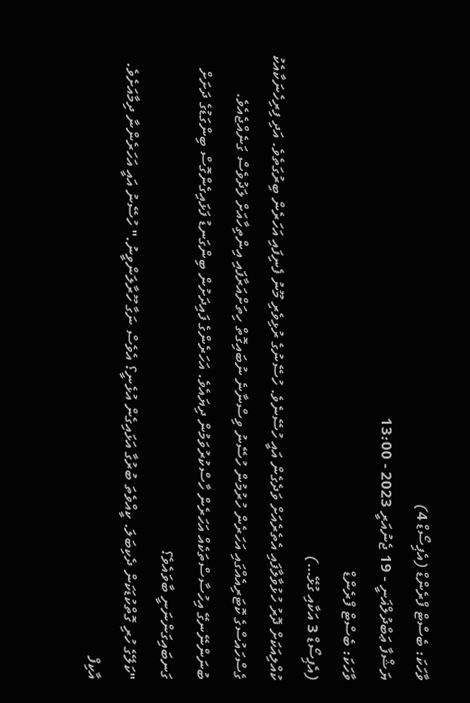ވާހަކަ: ބެސްޓް ފްރެންޑް (އެޕިސޯޑް 4)
ޔަޝްފާ ޢަބްދުލްޣަނީ - 19 ޖެނުއަރީ 2023 - 13:00
ވާހަކަ: ބެސްޓް ފްރެންޑް
(އެޕިސޯޑް 3 އަކާއި ގުޅޭ…)
ކުއްލިއަކަށް ދޮރު ހުޅުވާލާފައި އެތެރެއަށް ވަދެގެން އައީ ހުސޭނެވެ. ހުސޭނުގެ ރުޅިވެރި މޫނު ފެނިފައި އަހަރެން ބިރުގަތެވެ. އަދި ފިރިހެނަކާއެކު ގެސްހައުސްގެ ކޮޓަރިއެއްގައި އަހަރެން ހުރުމުން ހުސޭނު ވިސްނާނެ ނުބައިގޮތް ހިތަށްއަރާފައި އިންތިހާއަށް ލަދުވެސް ގަނެއްޖެއެވެ. ބުނަންނޭނގޭ އިހުސާސްތަކެއް އަހަރެން ހާސްކުރުވަމުން ދިޔައެވެ. އަހަރެންގެ ފައިދަށުން ބިންގަނޑު ފަޅައިގެންގޮސް ބިންގަޑުގެ ދަށަށް ގަނބައިގަންނަނީ ބާވައެވެ؟
"ކަލޭގެ ހުރި ގޮތްކުޑަކަން ދެކިބަލަ. ކީއްވެތަ ބުރުގާ އަޅައިގެން އުޅެނީ؟ އެވެސް ނަގާ ހޫރާލަންވީނު." ހުސޭނު އައީ އަހަރެންނާ ދިމާއަށެވެ. އާކިފް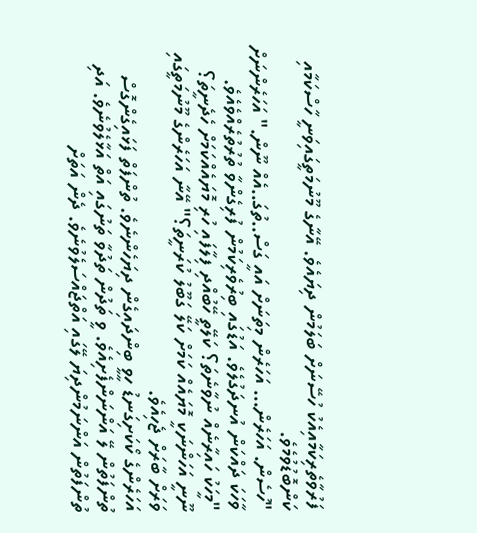ފަރުވާތެރިކަމާއިއެކު ހުސޭނަށް ބަލަމުން ދިޔައެވެ. އޭނާގެ މޫނުމަތީގައިވަނީ ހާސްކަމާއި ކަންބޮޑުވުމެވެ.
"ހުސެން. އަހަރެން... އަހަރެން މިތަނަށް އައީ ގަސް..ތުގަ..އެއް ނޫން." އަހަރެންނަށް ވާހަކަ ދައްކަން އުނދަގުލެވެ. އަޑުގައި ބިރުވެރިކަމުން ފުރިގެންވާ ތުރުތުރެއްވެއެވެ.
"މީހަކު ހައިރާނެއް ނުވާނެތަ؟ ކަލޭތީ ހޭބުއްދި ފިލާފައި ހުރި މޮޔައެއްކަމަށް ހެދެނީތަ؟ ނޫނީ އަހަންނަކީ މޮޔައެއް ކަމަށް ކަލޭ ގަބޫލު ކުރަނީތަ؟" އޭނާ އަހަރެންގެ މޫނުމަތީގައި ވަރަށް ބާރަށް ޖެހިއެވެ.
އަހަރެންގެ ކޯކަށިގަނޑު ހީވީ ބިންދައިގެން ދިޔަހެންނެވެ. ތުންފަތް ފަޅައިގެންގޮސް ތުންފަތުން ލޭ އަންނަންފެށިއެވެ. ވީ ތަދުން ތަދުވާ ތަނުގައި އަތް އަޅާލެވުނެވެ. އަދި ތުންފަތުން އަންނަމުންދިޔަ ލޭގައި އަތްޖައްސަލެވުނެވެ. ދެން އަތަށް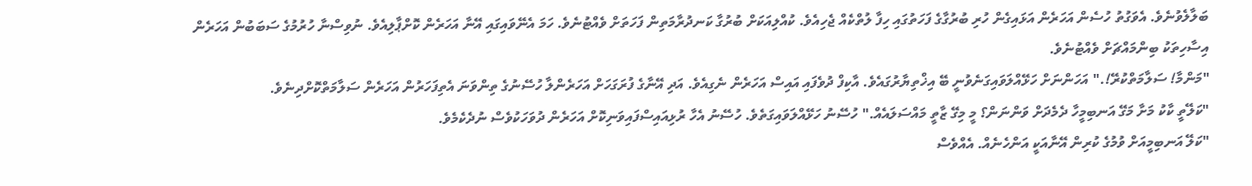ބަލާލެވުނެވެ. އެވަގުތު ހުސެން އަހަރެން އަޅައިގެން ހުރި ބުރުގާގެ ފަހަތުގައި ހިފާ ލުތްކެއް ޖެހިއެވެ. ކުއްލިއަކަށް ބުރުގާ ކަނދުރާމަތިން ފަހަތަށް ވެއްޓުނެވެ. ހަމަ އެނޭވައިގައި އޭނާ އަހަރެން ކޮށްޕާލިއެވެ. ނުވިސްނާ ހުރުމުގެ ސަބަބުން އަހަރެން އިސާހިތަކު ބިންމައްޗަށް ވެއްޓުނެވެ.
"މަންމާ! ސަލާމަތްކުރޭ!." އަހަންނަށް ހަޅޭއްލަވައިގަނެވުނީ ބޭ އިޚްތިޔާރުގައެވެ. އާކިފް ދުވެފައި އައިސް އަހަރެން ނެގިއެވެ. އަދި އޭނާގެ ފުރަގަހަށް އަހަރެންލާ ހުސޭނުގެ ތިންވަނަ އެތިފަހަރުން އަހަރެން ސަލާމަތްކޮށްދިނެވެ.
"ކަލޭތީ ކާކު މަށާ މަގޭ އަނބިމީހާ ދެމެދަށް ވަންނަން؟ މީ މިގޭ ޒާތީ މައްސަލައެއް." ހުސޭނު ހަޅޭއްލަވައިގަތެވެ. ހުސޭނު އެހާ ރުޅިއައިސްފައިވަނިކޮށް އަހަރެން ދުވަހަކުވެސް ނުދެކެމެވެ.
"ކަލޭ އަނބިމީއަށް ވުމުގެ ކުރިން އޭނާއަކީ އަންހެނެއް. އެއްވެސް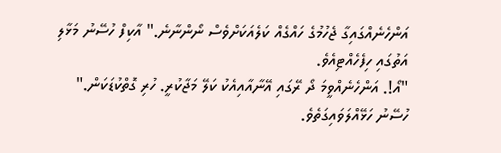އަންހެނެއްގައިގާ ޖެހުމުގެ ހައްގެއް ކަލެއަކަށްވެސް ނޯންނާނެ." އާކިފް ހުސޭނު މަޅާލި އަތުގައި ހިފެހެއްޓިއެވެ.
"އޯ!. އަންހެނެއްވީމަ ދޯ ރޭގައި އޭނާއާއިއެކު ކަލޭ މަޖާކުރީ. ހުރި ގޮތްކުޑަކަން." ހުސޭނު ހަޅޭއްލަވައިގަތެވެ.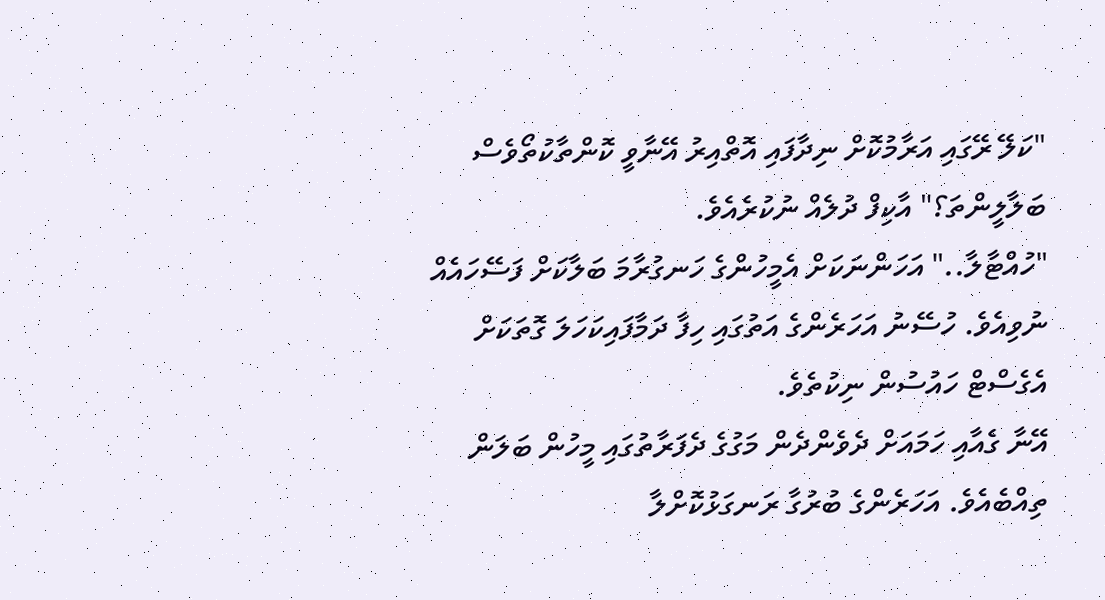"ކަލޭ ރޭގައި އަރާމުކޮށް ނިދާފައި އޮތްއިރު އޭނާވީ ކޮންތާކުތޯވެސް ބަލާލީންތަ؟" އާކިފް ދުލެއް ނުކުރެއެވެ.
"ހުއްޓާލާ.." އަހަންނަކަށް އެމީހުންގެ ހަނގުރާމަ ބަލާކަށް ފަސޭހައެއް ނުވިއެވެ. ހުސޭނު އަހަރެންގެ އަތުގައި ހިފާ ދަމާފައިކަހަލަ ގޮތަކަށް އެގެސްޓް ހައުސުން ނިކުތެވެ.
އޭނާ ގެއާއި ހަމައަށް ދެވެންދެން މަގުގެ ދެފަރާތުގައި މީހުން ބަލަން ތިއްބެއެވެ. އަހަރެންގެ ބުރުގާ ރަނގަޅުކޮށްލާ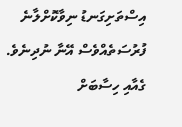އިސްތަށިގަނޑު ނިވާކޮށްލާނެ ފުރުސަތެއްވެސް އޭނާ ނުދިނެވެ. ގެއާއި ހިސާބަށް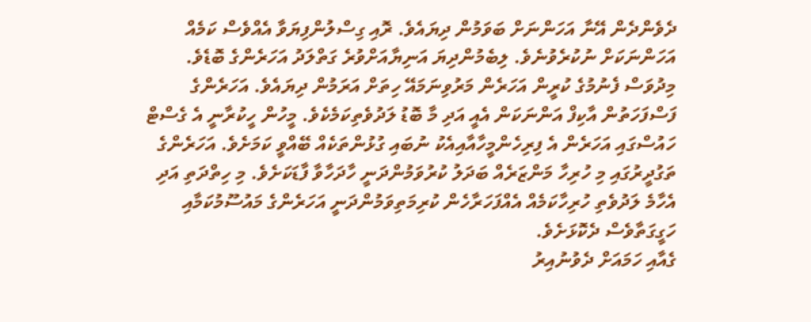ދެވެންދެން އޭނާ އަހަންނަށް ބަވަމުން ދިޔައެވެ. ރޮއި ގިސްލުންފިޔަވާ އެއްވެސް ކަމެއް އަހަންނަކަށް ނުކުރެވުނެވެ. ލިބެމުންދިޔަ އަނިޔާއަށްވުރެ ގަތްލަދު އަހަރެންގެ ބޮޑެވެ. މިދުވަސް ފެނުމުގެ ކުރީން އަހަރެން މަރުވިނަމައޭ ހިތަށް އަރަމުން ދިޔައެވެ. އަހަރެންގެ ފަސްފަހަތުން އާކިފް އަންނަކަން އެއީ އަދި މާ ބޮޑު ލަދުވެތިކަމެކެވެ. މީހުން ހީކުރާނީ އެ ގެސްޓް ހައުސްގައި އަހަރެން އެ ފިރިހެންމީހާއާއިއެކު ނުބައި ގުޅުންތަކެއް ބޭއްވީ ކަމަށެވެ. އަހަރެންގެ ތަގުދީރުގައި މި ހުރިހާ މަންޒަރެއް ބަދަލު ކުރުވަމުންދަނީ ހާދަހާވާ ފާޑަކަށެވެ. މި ހިތްދަތި އަދި އެހާމެ ލަދުވެތި ހުރިހާކަމެއް އެއްފަހަރާހެން ކުރިމަތިވަމުންދަނީ އަހަރެންގެ މައުސޫމުކަމާއި ހަގީގަތާވެސް ދެކޮޅަށެވެ.
ގެއާއި ހަމައަށް ދެވުނުއިރު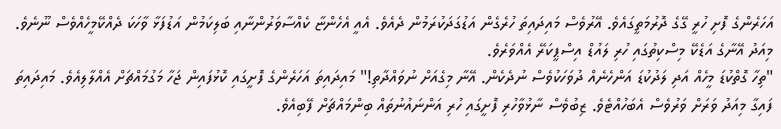އަހަރެންގެ ފޮށި ހުރީ ގޭގެ ދޮރުމަތީގައެވެ. އޭރުވެސް މައިދައިތަ ހުރެގެން އަޑުގަދަކުރަމުން ދެއެވެ. އެއީ އެހެންޏާ ކެއްސާވަރުންނާއި ބަލިކަމުން އަޑުފަޅާ ވާހަކަ ދެއްކޭމީހެއްވެސް ނޫނެވެ. މިއަދު އޭނާގެ އަޑެކޭ މިސްކިތުގައި ހުރި ލައުޑް އިސްޕީކަރޭ އެއްވަރެވެ.
"ތިހާ ގޮތްކުޑަ މީހެއް އަދި ލަދުކުޑަ އަންހެނެއް ދުވަހަކުވެސް ނުދެކެން. އޭނާ މިގެއަށް ނުވައްދާތި!" މައިދައިތަ އަހަރެންގެ ފޮށީގައި ކޮޅުފައިން ޖަހާ މަގުމައްޗަށް އެއްލާލިއެވެ. މައިދައިތަ ފައިގާ މިއަދު ވަރަށް ވަރުވެސް އެބަހުއްޓެވެ. ޒިބުވެސް ނާޅުވާހުރި ފޮށީގައި ހުރި އަންނައުނުތައް ބިންމައްޗަށް ފޭބިއެވެ.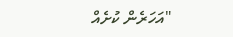"އަހަރެން ކުށެއް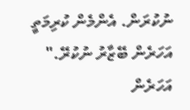ނުކުރަން. އެންމެން ކުރިމަތީ އަހަރެން ބޭޒާރު ނުކުރޭ." އަހަރެން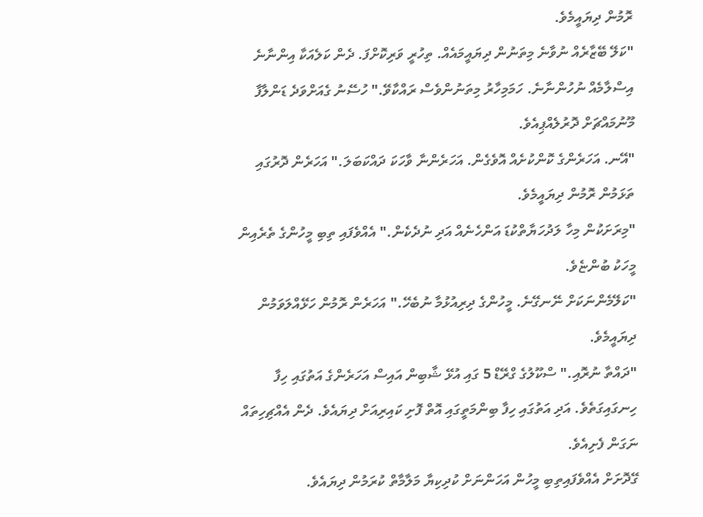ރޮމުން ދިޔައީމެވެ.
"ކަލޭ ބޭޒާރެއް ނުވާނެ މިތަނުން ދިޔައީމައެއް. ތިހުރީ ވަރިކޮށްފަ. ދެން ކަލެއަކާ އިންނާނެ އިސްލާމެއް ނުހުންނާނެ. ހަމަމިހާރު މިތަނުންވެސް ރައްކާވޭ." ހުސޭނު ގެއަށްވަދެ ޑަންލާފާ މޫނުމައްޗަށް ދޮރުލެއްޕިއެވެ.
"އޭނ. އަހަރެންގެ ކޮންކުށެއް އޮވެގެން. އަހަރެންނާ ވާހަކަ ދައްކަބަލަ." އަހަރެން ދޮރުގައި ތަޅަމުން ރޮމުން ދިޔައީމެވެ.
"މިރަށަކުން މިހާ ލަދުހަޔާތްކުޑަ އަންހެނެއް އަދި ނުދެކެން." އެއްވެފައި ތިބި މީހުންގެ ތެރެއިން މީހަކު ބުންޏެވެ.
"ކަލޭމެންނަކަށް ނޭނގޭނެ. މީހުންގެ ދިރިއުޅުމާ ނުބެހޭ." އަހަރެން ރޮމުން ހަޅޭއްލަވަމުން ދިޔައީމެވެ.
"ދައްތާ ނުރޮއި." ސްކޫލުގެ ގްރޭޑް 5 ގައި އުޅޭ ޝާބިން އައިސް އަހަރެންގެ އަތުގައި ހިފާ ހިނގައިގަތެވެ. އަދި އަތުގައި ހިފާ ބިންމަތީގައި އޮތް ފޮށި ކައިރިއަށް ދިޔައެވެ. ދެން އެއްޗިހިތައް ނަގަން ފެށިއެވެ.
ގޭދޮށަށް އެއްވެފައިތިބި މީހުން އަހަންނަށް ކުދިކިޔާ މަލާމާތް ކުރަމުން ދިޔައެވެ.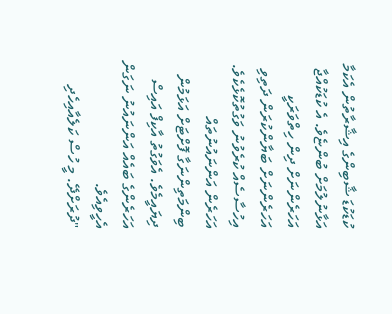ކުޑަކުޑަ ޝާބިންގެ އިޝާރާތުން އެކަމާ އަޅާނުލުމަށް ބުންޏެވެ. އެ ކުޑަކުއްޖާ އަހަރެންނަށް ދިން ހިތްވަރަކީ އަހަރެންނަށް ބަޔާންކުރަން ދަތިވި އިހުސާސެއް ކުރެވުނު ވަގުތުކޮޅެކެވެ. އަހަރެން އަންނައުނުތައް ބިންމަތިންނަގާ ފޮށްޓަށް އަޅަމުން ދިޔައީމެވެ. އެވަގުތު އާކިފް އައިސް އަހަރެންގެ ބައެއް އަންނައުނު ނަގަން އެހީވިއެވެ.
"ދުރަށްދޭ. މީ ހުސް ކަލެއާއިހެދި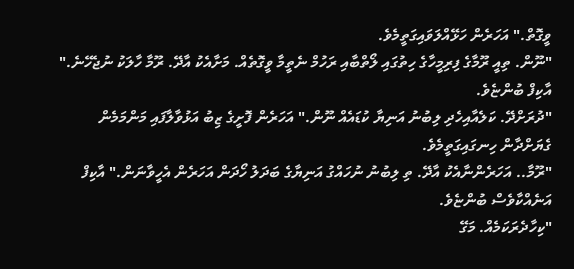ވީގޮތް." އަހަރެން ހަޅޭއްލަވައިގަތީމެވެ.
"ނޫން. ތިއީ ރޫމާގެ ފިރިމީހާގެ ހިތުގައި ލޯތްބާއި ރަހުމް ނެތީމާ ވީގޮތެއް. މަށާއެކު އާދޭ. ރޫމާ ހާލަކު ނުޖެހޭނެ." އާކިފް ބުންޏެވެ.
"ދުރަށްދޭ. ކަލެއާއިހެދި ލިބުނު އަނިޔާ ކުޑައެއް ނޫން." އަހަރެން ފޮށީގެ ޒިބު އަޅުވާލާފައި މަންމަމެން ގެޔަށްދާން ހިނގައިގަތީމެވެ.
"ރޫމާ.. އަހަރެންނާއެކު އާދޭ. ތި ލިބުނު ނުހައްގު އަނިޔާގެ ބަދަލު ހޯދަން އަހަރެން އެހީވާނަން." އާކިފް އަނެއްކާވެސް ބުންޏެވެ.
"ކިހާދެރަކަމެއް. މަގޭ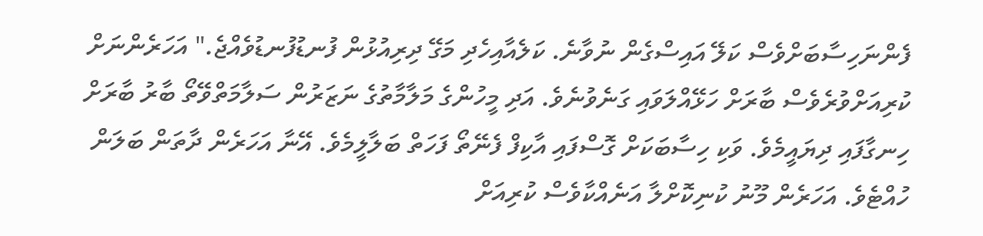ފެންނަހިސާބަށްވެސް ކަލޭ އައިސްގެން ނުވާނެ. ކަލެއާއިހެދި މަގޭ ދިރިއުޅުން ފުނޑުފުނޑުވެއްޖެ." އަހަރެންނަށް ކުރިއަށްވުރެވެސް ބާރަށް ހަޅޭއްލަވައި ގަނެވުނެވެ. އަދި މީހުންގެ މަލާމާތުގެ ނަޒަރުން ސަލާމަތްވޭތޯ ބާރު ބާރަށް ހިނގާފައި ދިޔައީމެވެ. ވަކި ހިސާބަކަށް ގޮސްފައި އާކިފް ފެނޭތޯ ފަހަތް ބަލާލީމެވެ. އޭނާ އަހަރެން ދާތަން ބަލަން ހުއްޓެވެ. އަހަރެން މޫނު ކުނިކޮށްލާ އަނެއްކާވެސް ކުރިއަށް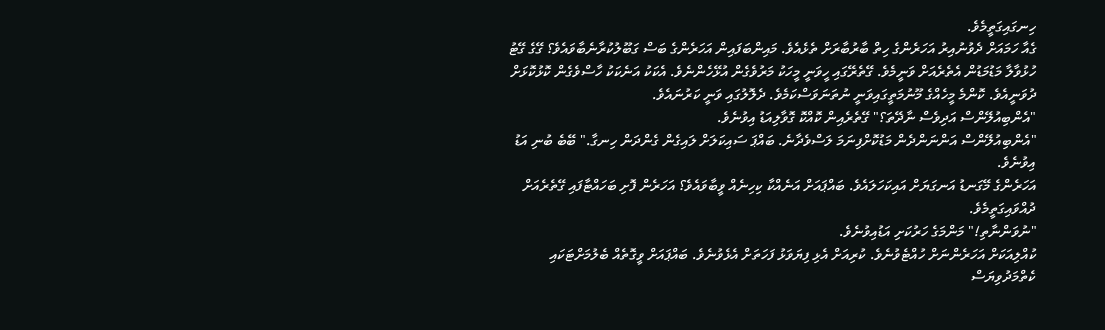ހިނގައިގަތީމެވެ.
ގެއާ ހަމައަށް ދެވުނުއިރު އަހަރެންގެ ހިތް ބާރުބާރަށް ތެޅެއެވެ. މައިންބަފައިން އަހަރެންގެ ބަސް ގަބޫލުކުރާނެބާވައެވެ؟ ގޭގެ ގޭޓު ހުޅުވާލާ މަޑުމަޑުން އެތެރެއަށް ވަނީމެވެ. ގޭތެރޭގައި ހީވަނީ މީހަކު މަރުވެގެން އުޅޭހެންނެވެ. އެކަކު އަނެކަކު ހާސްވެގެން ކޮޅުކޮޅަށް ދުވަނީއެވެ. ކޮންމެ މީހެއްގެ މޫނުމަތީގައިވަނީ ނުތަނަވަސްކަމެވެ. ދެލޮލުގައި ވަނީ ކަރުނައެވެ.
"އެންބިއުލޭންސް އަދިވެސް ނާދޭތަ؟" ގޭތެރެއިން ކޮއްކޮ ގޮވާލިއަޑު އިވުނެވެ.
"އެންބިއުލޭންސް އަންނަންދެން މަޑުކޮށްފިނަމަ ލަސްވެދާނެ. ބައްޕަ ސައިކަލަށް ލައިގެން ގެންދަން ހިނގާ." ބޭބެ ބުނި އަޑު އިވުނެވެ.
އަހަރެންގެ މޭގަނޑު އަނގަޔަށް އައިކަހަލައެވެ. ބައްޕައަށް އަނެއްކާ ކިހިނެއް ވީބާވައެވެ؟ އަހަރެން ފޮށި ބަހައްޓާފައި ގޭތެރެއަށް ދުއްވައިގަތީމެވެ.
"ނުވަންނާތި!" މަންމަގެ ހަރުކަށި އަޑުއިވުނެވެ.
ކުއްލިއަކަށް އަހަރެންނަށް ހުއްޓެވުނެވެ. ކުރިއަށް އެޅި ފިޔަވަޅު ފަހަތަށް އެޅެވުނެވެ. ބައްޕައަށް ވީގޮތެއް ބެލުމަށްޓަކައި ކެތްމަދުވިޔަސް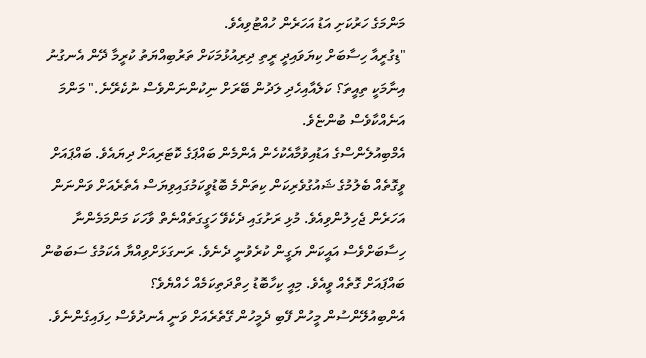މަންމަގެ ހަރުކަށި އަޑު އަހަރެން ހުއްޓުވިއެވެ.
"ޑިގުރީއާ ހިސާބަށް ކިޔަވައިދީ ރީތި ދިރިއުޅުމަކަށް ތަރުބިއްޔަތު ކުރީމާ ދޭން އެނގުނު އިނާމަކީ ތިއީތަ؟ ކަލެއާއިހެދި ލަދުން ބޭރަށް ނިކުންނަންވެސް ނުކެރޭނެ." މަންމަ އަނެއްކާވެސް ބުންޏެވެ.
އެމްބިއުލެންސްގެ އަޑުއިވުމާއެކުހެން އެންމެން ބައްޕަގެ ކޮޓަރިއަށް ދިޔައެވެ. ބައްޕައަށް ވީގޮތެއް ބެލުމުގެ ޝައުގުވެރިކަން ކިތަންމެ ބޮޑުވީކަމުގައިވިޔަސް އެތެރެއަށް ވަންނަން އަހަރެން ޖެހިލުންވިއެވެ. މުޅި ރަށުގައި ދެކެވޭ ހަގީގަތެއްނެތް ވާހަކަ މަންމަމެންނާ ހިސާބަށްވެސް އައީކަން ޔަގީން ކުރެވުނީ ދެނެވެ. ރަނގަޅަށްވިއްޔާ އެކަމުގެ ސަބަބުން ބައްޕައަށް ގޮތެއް ވީއެވެ. މިއީ ކިހާބޮޑު ހިތްދަތިކަމެއް ހެއްޔެވެ؟
އެންބިއުލޭންސުން މީހުން ފޭބި ދެމީހުން ގޭތެރެއަށް ވަނީ އެނދުވެސް ހިފައިގެންނެވެ.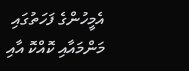އެމީހުންގެ ފަހަތުގައި މަންމައާއި ކޮއްކޮ އާއި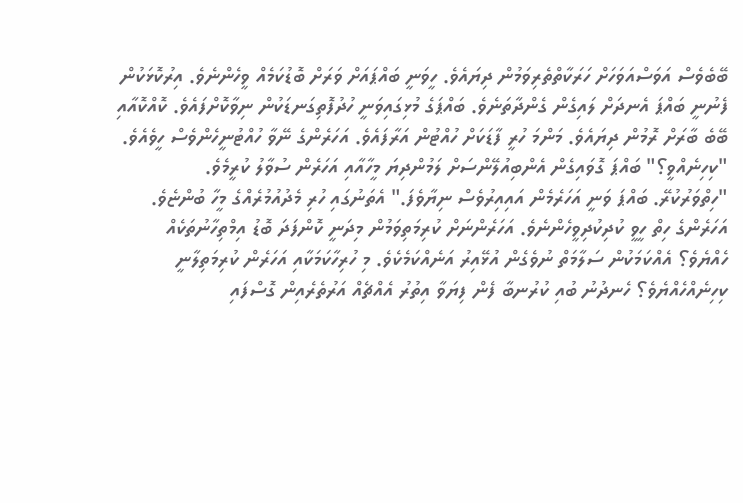ބޭބެވެސް އަވަސްއަވަހަށް ހަރަކާތްތެރިވަމުން ދިޔައެވެ. ހީވަނީ ބައްޕައަށް ވަރަށް ބޮޑުކަމެއް ވީހެންނެވެ. އިރުކޮޅަކުން ފެނުނީ ބައްޕަ އެނދަށް ލައިގެން ގެންދާތަނެވެ. ބައްޕަގެ މުޅިގައިވަނީ ހުދުފޮތިގަނޑަކުން ނިވާކޮށްފައެވެ. ކޮއްކޮއާއި ބޭބެ ބާރަށް ރޮމުން ދިޔައެވެ. މަންމަ ހުރީ ފާޑަކަށް ހުއްޓުން އަރާފައެވެ. އަހަރެންގެ ނޭވާ ހުއްޓުނީހެންވެސް ހީވެއެވެ.
"ކިހިނެއްވީ؟" ބައްޕަ ގޮވައިގެން އެންބިއުލޭންސަށް ލަމުންދިޔަ މީހާއާއި އަހަރެން ސުވާލު ކުރީމެވެ.
"ހިތްވަރުކުރޭ. ބައްޕަ ވަނީ އަހަރެމެން އައިއިރުވެސް ނިޔާވެފަ." އެތަނުގައި ހުރި މެދުއުމުރެއްގެ މީހާ ބުންޏެވެ.
އަހަރެންގެ ހިތް ހީވީ ކުދިކުދިވީހެންނެވެ. އަހަރެންނަށް ކުރިމަތިވަމުން މިދަނީ ކޮންފަދަ ބޮޑު އިމްތިހާނުތަކެއް ހެއްޔެވެ؟ އެއްކަމަކުން ސަލާމަތް ނުވެގެން އުޅޭއިރު އަނެއްކަމެކެވެ. މި ހުރިހާކަމަކާއި އަހަރެން ކުރިމަތިލާނީ ކިހިނެއްހެއްޔެވެ؟ ހެނދުނު ބުއި ކުރުނބާ ފެން ފިޔަވާ އިތުރު އެއްޗެއް އަރުތެރެއިން ގޮސްފައި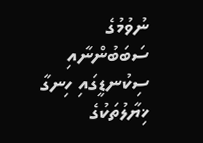ނުވުމުގެ ސަބަބުންނާއި ސިކުނޑީގައި ހިނގާ ޚިޔާލުތަކުގެ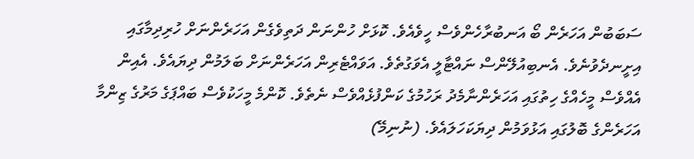ސަބަބުން އަހަރެން ބޯ އަނބުރާހެންވެސް ހީވެއެވެ. ކޮޅަށް ހުންނަން ދަތިވެގެން އަހަރެންނަށް ހުރިދިމާގައި އިށީނދެވުނެވެ. އެނބިއުލޭންސް ނައްޓާލީ އެވަގުތެވެ. އަވައްޓެރިން އަހަރެންނަށް ބަލަމުން ދިޔައެވެ. އެއިން އެއްވެސް މީހެއްގެ ހިތުގައި އަހަރެންނާމެދު ރަހުމުގެ ކަންފުޅެއްވެސް ނެތެވެ. ކޮންމެ މީހަކުވެސް ބައްޕަގެ މަރުގެ ޒިންމާ އަހަރެންގެ ބޮލުގައި އަޅުވަމުން ދިޔަކަހަލައެވެ. (ނުނިމޭ)